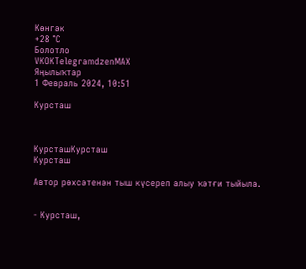Көнгәк
+28 °С
Болотло
VKОКTelegramdzenMAX
Яңылыҡтар
1 Февраль 2024, 10:51

Курсташ



КурсташКурсташ
Курсташ

Автор рөхсәтенән тыш күсереп алыу ҡәтғи тыйыла.


- Курсташ,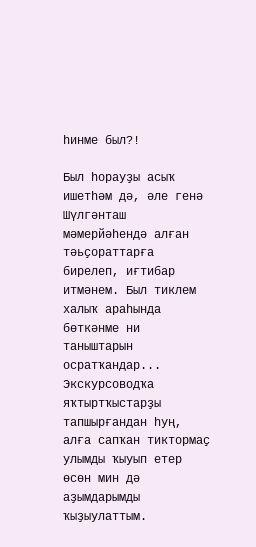һинме был?!

Был һорауҙы асыҡ ишетһәм дә, әле генә Шүлгәнташ мәмерйәһендә алған тәьҫораттарға бирелеп, иғтибар итмәнем. Был тиклем халыҡ араһында бөткәнме ни таныштарын осратҡандар... Экскурсоводҡа яҡтыртҡыстарҙы тапшырғандан һуң, алға сапҡан тиктормаҫ улымды ҡыуып етер өсөн мин дә аҙымдарымды ҡыҙыулаттым.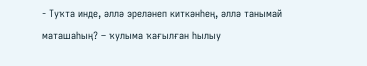- Туҡта инде, әллә эреләнеп киткәнһең, әллә танымай маташаһың? – ҡулыма ҡағылған һылыу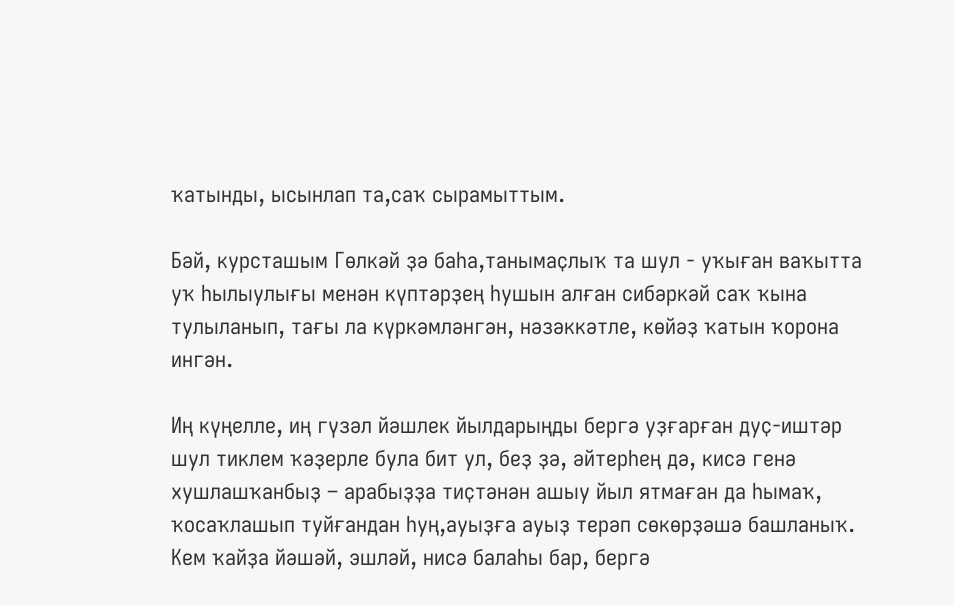ҡатынды, ысынлап та,саҡ сырамыттым.

Бәй, курсташым Гөлкәй ҙә баһа,танымаҫлыҡ та шул - уҡыған ваҡытта уҡ һылыулығы менән күптәрҙең һушын алған сибәркәй саҡ ҡына тулыланып, тағы ла күркәмләнгән, нәзәккәтле, көйәҙ ҡатын ҡорона ингән.

Иң күңелле, иң гүзәл йәшлек йылдарыңды бергә уҙғарған дуҫ-иштәр шул тиклем ҡәҙерле була бит ул, беҙ ҙә, әйтерһең дә, кисә генә хушлашҡанбыҙ – арабыҙҙа тиҫтәнән ашыу йыл ятмаған да һымаҡ, ҡосаҡлашып туйғандан һуң,ауыҙға ауыҙ терәп сөкөрҙәшә башланыҡ. Кем ҡайҙа йәшәй, эшләй, нисә балаһы бар, бергә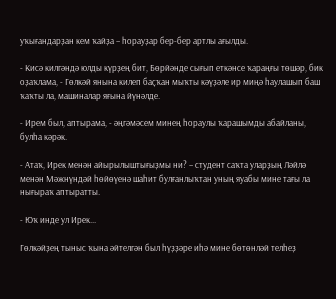уҡығандарҙан кем ҡайҙа – һорауҙар бер-бер артлы ағылды.

- Кисә килгәндә юлды күрҙең бит, Бөрйәнде сығып еткәнсе ҡараңғы төшәр, бик оҙаҡлама, - Гөлкәй янына килеп баҫҡан мыҡты кәүҙәле ир миңә һаулашып баш ҡаҡты ла, машиналар яғына йүнәлде.

- Ирем был, аптырама, - әңгәмәсем минең һораулы ҡарашымды абайланы, булһа кәрәк.

- Атаҡ, Ирек менән айырылыштығыҙмы ни? – студент саҡта уларҙың Ләйлә менән Мәжнүндәй һөйөүенә шаһит булғанлыҡтан уның яуабы мине тағы ла нығыраҡ аптыратты.

- Юҡ инде ул Ирек...

Гөлкәйҙең тыныс ҡына әйтелгән был һүҙҙәре иһә мине бөтөнләй телһеҙ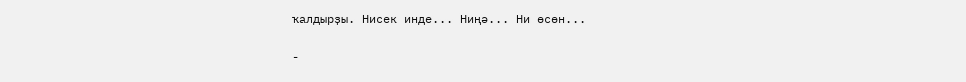ҡалдырҙы. Нисек инде... Ниңә... Ни өсөн...

-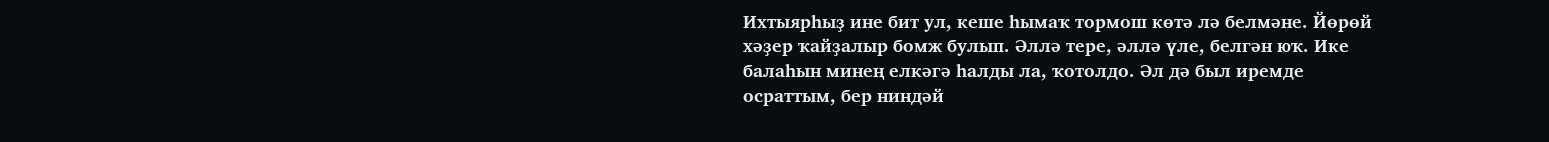Ихтыярһыҙ ине бит ул, кеше һымаҡ тормош көтә лә белмәне. Йөрөй хәҙер ҡайҙалыр бомж булып. Әллә тере, әллә үле, белгән юҡ. Ике балаһын минең елкәгә һалды ла, ҡотолдо. Әл дә был иремде осраттым, бер ниндәй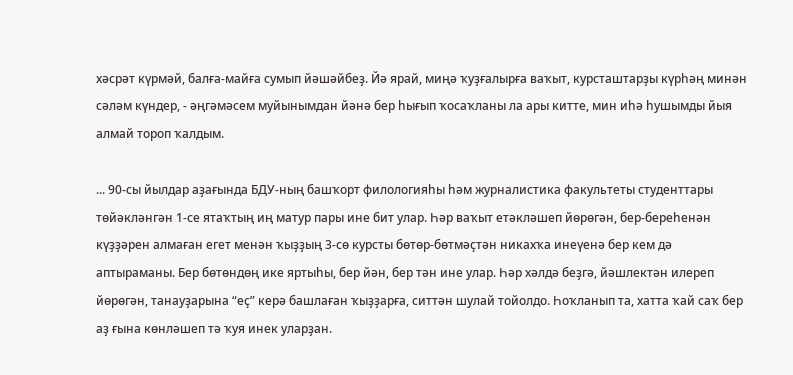хәсрәт күрмәй, балға-майға сумып йәшәйбеҙ. Йә ярай, миңә ҡуҙғалырға ваҡыт, курсташтарҙы күрһәң минән сәләм күндер, - әңгәмәсем муйынымдан йәнә бер һығып ҡосаҡланы ла ары китте, мин иһә һушымды йыя алмай тороп ҡалдым.

... 90-сы йылдар аҙағында БДУ-ның башҡорт филологияһы һәм журналистика факультеты студенттары төйәкләнгән 1-се ятаҡтың иң матур пары ине бит улар. Һәр ваҡыт етәкләшеп йөрөгән, бер-береһенән күҙҙәрен алмаған егет менән ҡыҙҙың 3-сө курсты бөтөр-бөтмәҫтән никахҡа инеүенә бер кем дә аптыраманы. Бер бөтөндөң ике яртыһы, бер йән, бер тән ине улар. Һәр хәлдә беҙгә, йәшлектән илереп йөрөгән, танауҙарына “еҫ” керә башлаған ҡыҙҙарға, ситтән шулай тойолдо. Һоҡланып та, хатта ҡай саҡ бер аҙ ғына көнләшеп тә ҡуя инек уларҙан.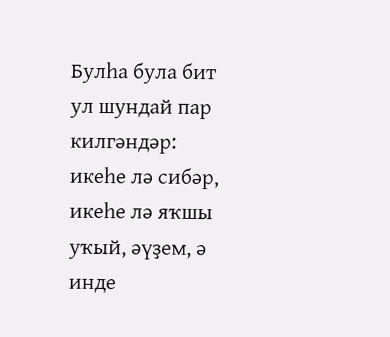Булһа була бит ул шундай пар килгәндәр: икеһе лә сибәр, икеһе лә яҡшы уҡый, әүҙем, ә инде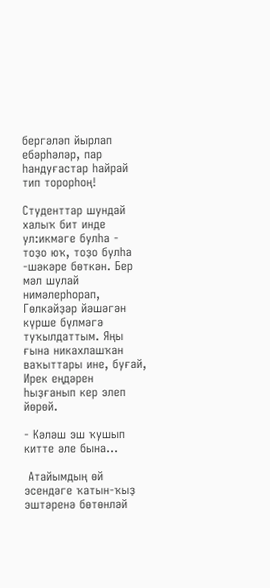бергәләп йырлап ебәрһәләр, пар һандуғастар һайрай тип торорһоң!

Студенттар шундай халыҡ бит инде ул:икмәге булһа - тоҙо юҡ, тоҙо булһа -шәкәре бөткән. Бер мәл шулай нимәлерһорап, Гөлкәйҙәр йәшәгән күрше бүлмәгә туҡылдаттым. Яңы ғына никахлашҡан ваҡыттары ине, буғай, Ирек еңдәрен һыҙғанып кер элеп йөрөй.

- Кәләш эш ҡушып китте әле бына...

 Атайымдың өй эсендәге ҡатын-ҡыҙ эштәренә бөтөнләй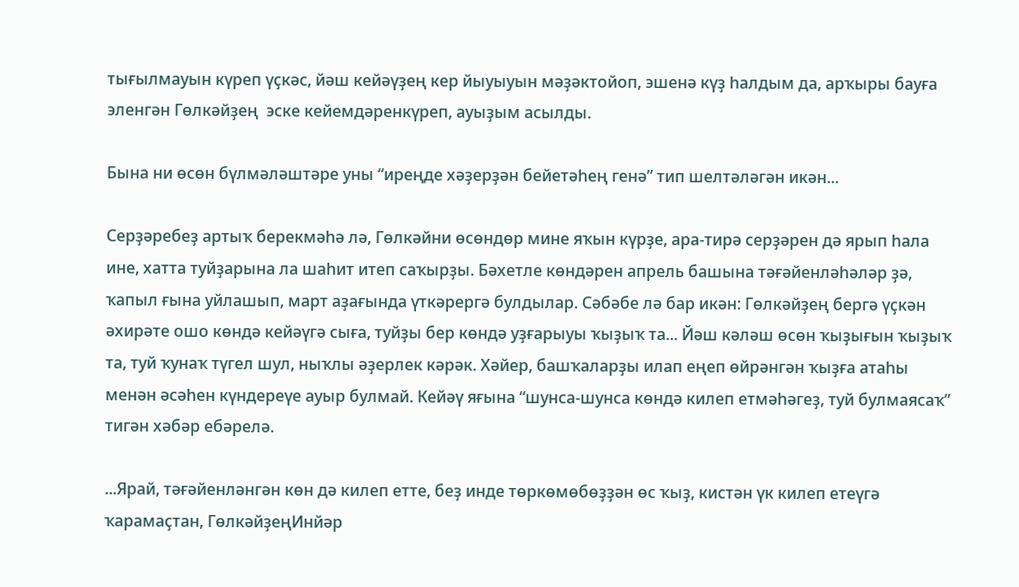тығылмауын күреп үҫкәс, йәш кейәүҙең кер йыуыуын мәҙәктойоп, эшенә күҙ һалдым да, арҡыры бауға эленгән Гөлкәйҙең  эске кейемдәренкүреп, ауыҙым асылды.

Бына ни өсөн бүлмәләштәре уны “иреңде хәҙерҙән бейетәһең генә” тип шелтәләгән икән...

Серҙәребеҙ артыҡ берекмәһә лә, Гөлкәйни өсөндөр мине яҡын күрҙе, ара-тирә серҙәрен дә ярып һала ине, хатта туйҙарына ла шаһит итеп саҡырҙы. Бәхетле көндәрен апрель башына тәғәйенләһәләр ҙә, ҡапыл ғына уйлашып, март аҙағында үткәрергә булдылар. Сәбәбе лә бар икән: Гөлкәйҙең бергә үҫкән әхирәте ошо көндә кейәүгә сыға, туйҙы бер көндә уҙғарыуы ҡыҙыҡ та... Йәш кәләш өсөн ҡыҙығын ҡыҙыҡ та, туй ҡунаҡ түгел шул, ныҡлы әҙерлек кәрәк. Хәйер, башҡаларҙы илап еңеп өйрәнгән ҡыҙға атаһы менән әсәһен күндереүе ауыр булмай. Кейәү яғына “шунса-шунса көндә килеп етмәһәгеҙ, туй булмаясаҡ” тигән хәбәр ебәрелә.

...Ярай, тәғәйенләнгән көн дә килеп етте, беҙ инде төркөмөбөҙҙән өс ҡыҙ, кистән үк килеп етеүгә ҡарамаҫтан, ГөлкәйҙеңИнйәр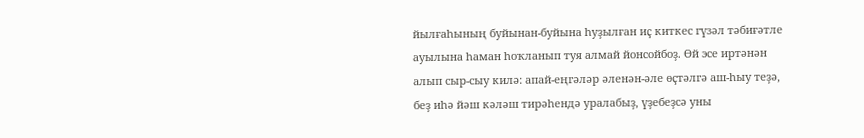йылғаһының буйынан-буйына һуҙылған иҫ киткес гүзәл тәбиғәтле ауылына һаман һоҡланып туя алмай йонсойбоҙ. Өй эсе иртәнән алып сыр-сыу килә: апай-еңгәләр әленән-әле өҫтәлгә аш-һыу теҙә, беҙ иһә йәш кәләш тирәһендә уралабыҙ, үҙебеҙсә уны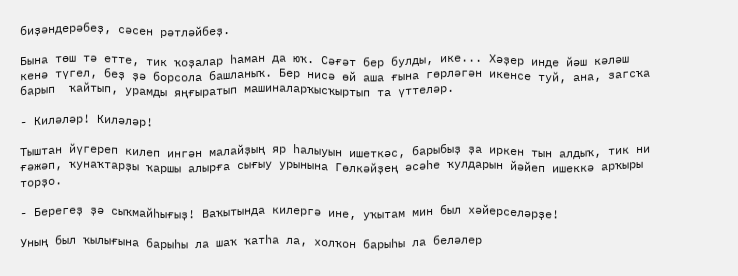биҙәндерәбеҙ, сәсен рәтләйбеҙ.

Бына төш тә етте, тик ҡоҙалар һаман да юҡ. Сәғәт бер булды, ике... Хәҙер инде йәш кәләш кенә түгел, беҙ ҙә борсола башланыҡ. Бер нисә өй аша ғына гөрләгән икенсе туй, ана, загсҡа барып  ҡайтып, урамды яңғыратып машиналарҡысҡыртып та үттеләр.

- Киләләр! Киләләр!

Тыштан йүгереп килеп ингән малайҙың яр һалыуын ишеткәс, барыбыҙ ҙа иркен тын алдыҡ, тик ни ғәжәп, ҡунаҡтарҙы ҡаршы алырға сығыу урынына Гөлкәйҙең әсәһе ҡулдарын йәйеп ишеккә арҡыры торҙо.

- Берегеҙ ҙә сыҡмайһығыҙ! Ваҡытында килергә ине, уҡытам мин был хәйерселәрҙе!

Уның был ҡылығына барыһы ла шаҡ ҡатһа ла, холҡон барыһы ла беләлер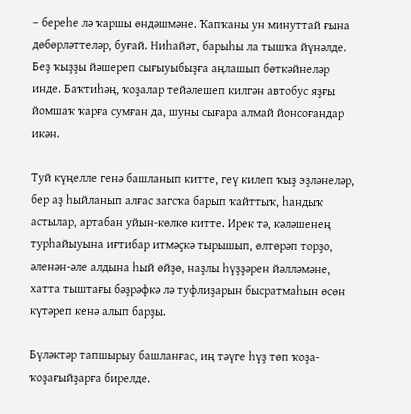– береһе лә ҡаршы өндәшмәне. Ҡапҡаны ун минуттай ғына дөбөрләттеләр, буғай. Ниһайәт, барыһы ла тышҡа йүнәлде. Беҙ ҡыҙҙы йәшереп сығыуыбыҙға аңлашып бөткәйнеләр инде. Баҡтиһәң, ҡоҙалар тейәлешеп килгән автобус яҙғы йомшаҡ ҡарға сумған да, шуны сығара алмай йонсоғандар икән.

Туй күңелле генә башланып китте, геү килеп ҡыҙ эҙләнеләр, бер аҙ һыйланып алғас загсҡа барып ҡайттыҡ, һандыҡ астылар, артабан уйын-көлкө китте. Ирек тә, кәләшенең турһайыуына иғтибар итмәҫкә тырышып, өлтөрәп торҙо, әленән-әле алдына һый өйҙө, наҙлы һүҙҙәрен йәлләмәне, хатта тыштағы бәҙрәфкә лә туфлиҙарын бысратмаһын өсөн күтәреп кенә алып барҙы.

Бүләктәр тапшырыу башланғас, иң тәүге һүҙ төп ҡоҙа-ҡоҙағыйҙарға бирелде.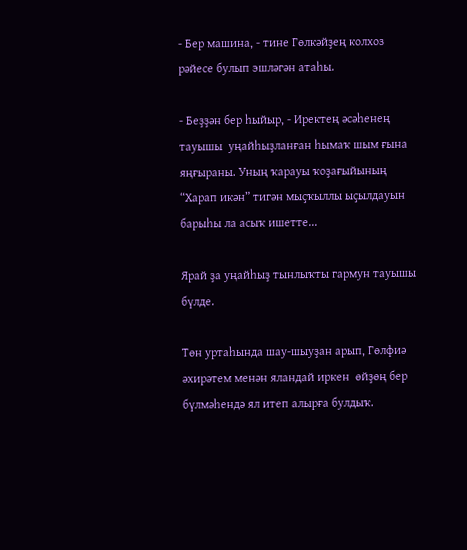- Бер машина, - тине Гөлкәйҙең колхоз рәйесе булып эшләгән атаһы.

- Беҙҙән бер һыйыр, - Иректең әсәһенең тауышы  уңайһыҙланған һымаҡ шым ғына яңғыраны. Уның ҡарауы ҡоҙағыйының “Харап икән” тигән мыҫҡыллы ыҫылдауын барыһы ла асыҡ ишетте...

Ярай ҙа уңайһыҙ тынлыҡты гармун тауышы бүлде.

Төн уртаһында шау-шыуҙан арып, Гөлфиә әхирәтем менән яландай иркен  өйҙөң бер бүлмәһендә ял итеп алырға булдыҡ.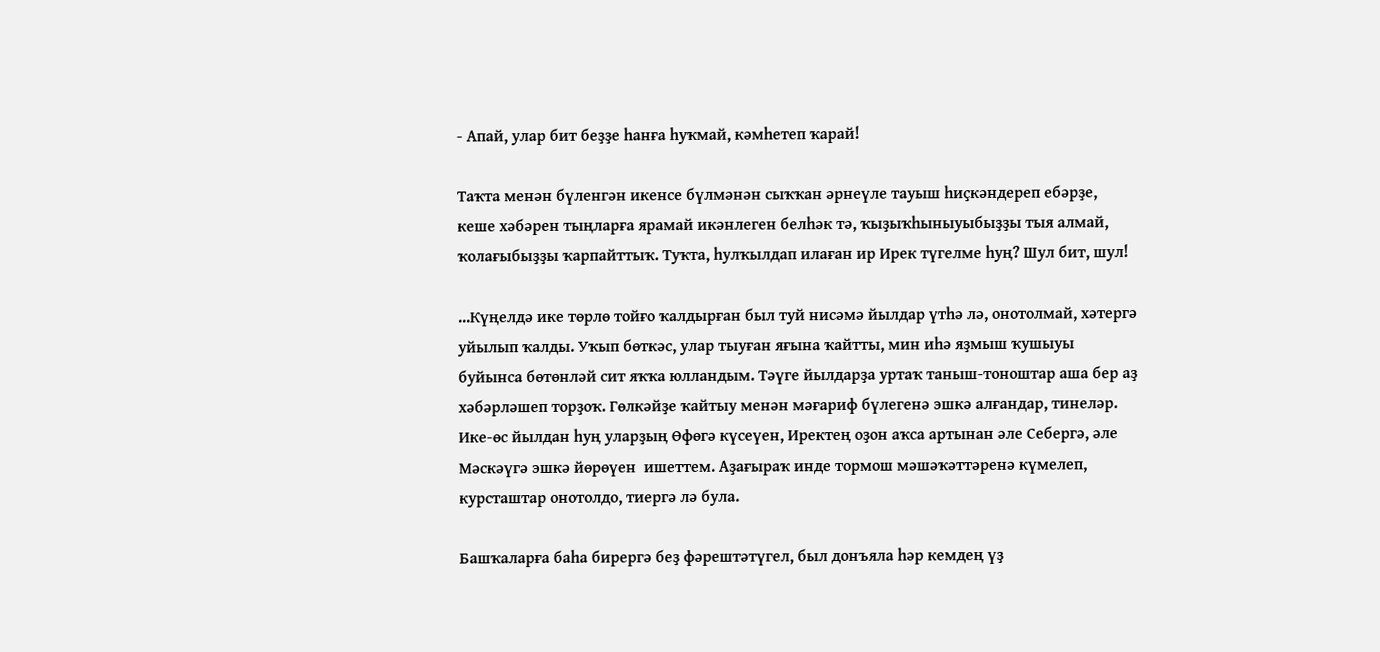- Апай, улар бит беҙҙе һанға һуҡмай, кәмһетеп ҡарай!

Таҡта менән бүленгән икенсе бүлмәнән сыҡҡан әрнеүле тауыш һиҫкәндереп ебәрҙе, кеше хәбәрен тыңларға ярамай икәнлеген белһәк тә, ҡыҙыҡһыныуыбыҙҙы тыя алмай, ҡолағыбыҙҙы ҡарпайттыҡ. Туҡта, һулҡылдап илаған ир Ирек түгелме һуң? Шул бит, шул!

...Күңелдә ике төрлө тойғо ҡалдырған был туй нисәмә йылдар үтһә лә, онотолмай, хәтергә уйылып ҡалды. Уҡып бөткәс, улар тыуған яғына ҡайтты, мин иһә яҙмыш ҡушыуы буйынса бөтөнләй сит яҡҡа юлландым. Тәүге йылдарҙа уртаҡ таныш-тоноштар аша бер аҙ хәбәрләшеп торҙоҡ. Гөлкәйҙе ҡайтыу менән мәғариф бүлегенә эшкә алғандар, тинеләр. Ике-өс йылдан һуң уларҙың Өфөгә күсеүен, Иректең оҙон аҡса артынан әле Себергә, әле Мәскәүгә эшкә йөрөүен  ишеттем. Аҙағыраҡ инде тормош мәшәҡәттәренә күмелеп, курсташтар онотолдо, тиергә лә була.

Башҡаларға баһа бирергә беҙ фәрештәтүгел, был донъяла һәр кемдең үҙ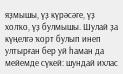яҙмышы, үҙ күрәсәге, үҙ холҡо, үҙ булмышы. Шулай ҙа күңелгә ҡорт булып инеп ултырған бер уй һаман да мейемде сүкей: шундай ихлас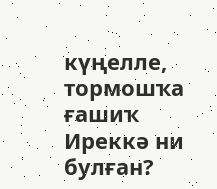күңелле, тормошҡа ғашиҡ Иреккә ни булған?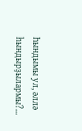Һындымы ул, әллә һындырҙылармы?...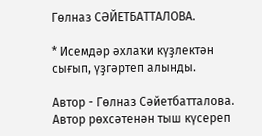Гөлназ СӘЙЕТБАТТАЛОВА.

* Исемдәр әхлаҡи күҙлектән сығып, үҙгәртеп алынды.

Автор - Гөлназ Сәйетбатталова. Автор рөхсәтенән тыш күсереп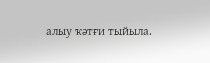алыу ҡәтғи тыйыла.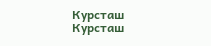Курсташ
Курсташ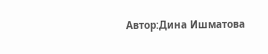Автор:Дина Ишматова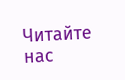Читайте нас